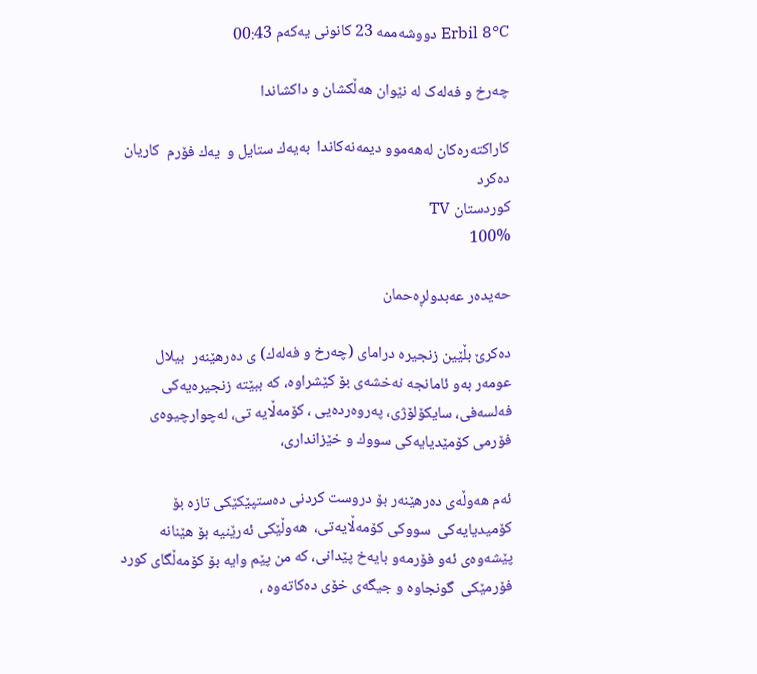Erbil 8°C دووشەممە 23 کانونی یەکەم 00:43

چه‌رخ و فه‌له‌ک له‌ نێوان هه‌ڵکشان و داکشاندا

كاراكته‌ره‌كان له‌هه‌موو دیمه‌نه‌كاندا  به‌یه‌ك ستایل و  یه‌ك فۆرم  كاریان ده‌كرد
کوردستان TV
100%

حه‌یده‌ر عه‌بدولڕه‌حمان

ده‌كرێ‌ بڵێین زنجیره‌ درامای (چه‌رخ و فه‌له‌ك) ی ده‌رهێنه‌ر  بیلال عومه‌ر به‌و ئامانجه‌ نه‌خشه‌ی بۆ كێشراوه‌، كه‌ ببێته‌ زنجیره‌یه‌كی  فه‌لسه‌فی، سایكۆلۆژی، په‌روه‌رده‌یی ، كۆمه‌ڵایه‌ تی، له‌چوارچیوه‌ی فۆرمی كۆمێدیایه‌كی سووك و خێزانداری،

ئه‌م هه‌وڵه‌ی ده‌رهێنه‌ر بۆ دروست كردنی ده‌ستپێكێكی تازه‌ بۆ كۆمیدیایه‌كی  سووكی كۆمه‌ڵایه‌تی،  هه‌وڵێكی ئه‌رێنیه‌ بۆ هێنانه‌ پێشه‌وه‌ی ئه‌و فۆرمه‌و بایه‌خ پێدانی، كه‌ من پێم وایه‌ بۆ كۆمه‌ڵگای كورد فۆرمێكی  گونجاوه‌ و جیگه‌ی خۆی ده‌كاته‌وه‌ ،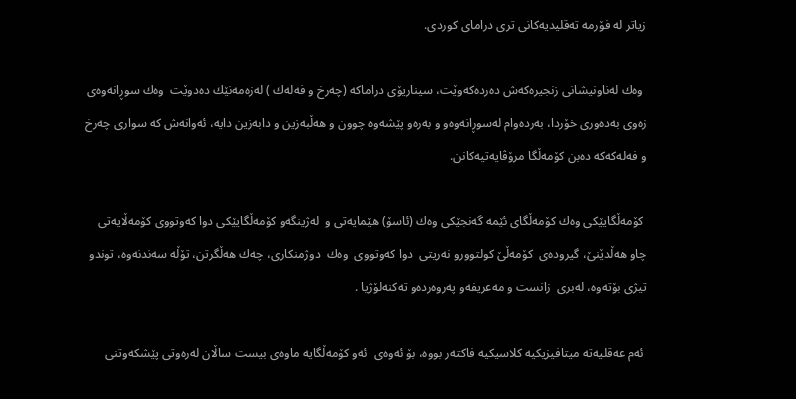زیاتر له‌ فۆرمه‌ ته‌قلیدیه‌كانی تری درامای كوردی.

 وه‌ك له‌ناونیشانی زنجیره‌كه‌ش ده‌رده‌كه‌وێت، سیناریۆی دراماكه‌ (چه‌رخ و فه‌له‌ك ) له‌زه‌مه‌نێك ده‌دوێت  وه‌ك سوڕانه‌وه‌ی  زه‌وی به‌ده‌وری خۆردا، به‌رده‌وام له‌سوڕانه‌وه‌و و به‌ره‌و پێشه‌وه‌ چوون و هه‌ڵبه‌زین و دابه‌زین دایه‌، ئه‌وانه‌ش كه‌ سواری چه‌رخ و فه‌له‌كه‌كه‌ ده‌بن كۆمه‌ڵگا مرۆڤایه‌تیه‌كانن.

 كۆمه‌ڵگایێكی وه‌ك كۆمه‌ڵگای ئێمه‌ گه‌نجێكی وه‌ك (ئاسۆ) هێمایه‌تی و  له‌ژینگه‌و كۆمه‌ڵگایێكی دوا كه‌وتووی كۆمه‌ڵایه‌تی  چاو هه‌ڵدێنێ‌، گیروده‌ی  كۆمه‌ڵێ‌ كولتوورو نه‌ریتی  دوا كه‌وتووی  وه‌ك  دوژمنكاری، چه‌ك هه‌ڵگرتن، تۆڵه‌ سه‌ندنه‌وه‌، توندو تیژی بۆته‌وه‌، له‌بری  زانست و مه‌عریفه‌و په‌روه‌رده‌و ته‌كنه‌لۆژیا .

 ئه‌م عه‌قلیه‌ته‌ میتافیزیكیه‌ كلاسیكیه‌ فاكته‌ر بووه‌، بۆ ئه‌وه‌ی  ئه‌و كۆمه‌ڵگایه‌ ماوه‌ی بیست ساڵان له‌ره‌وتی پێشكه‌وتنی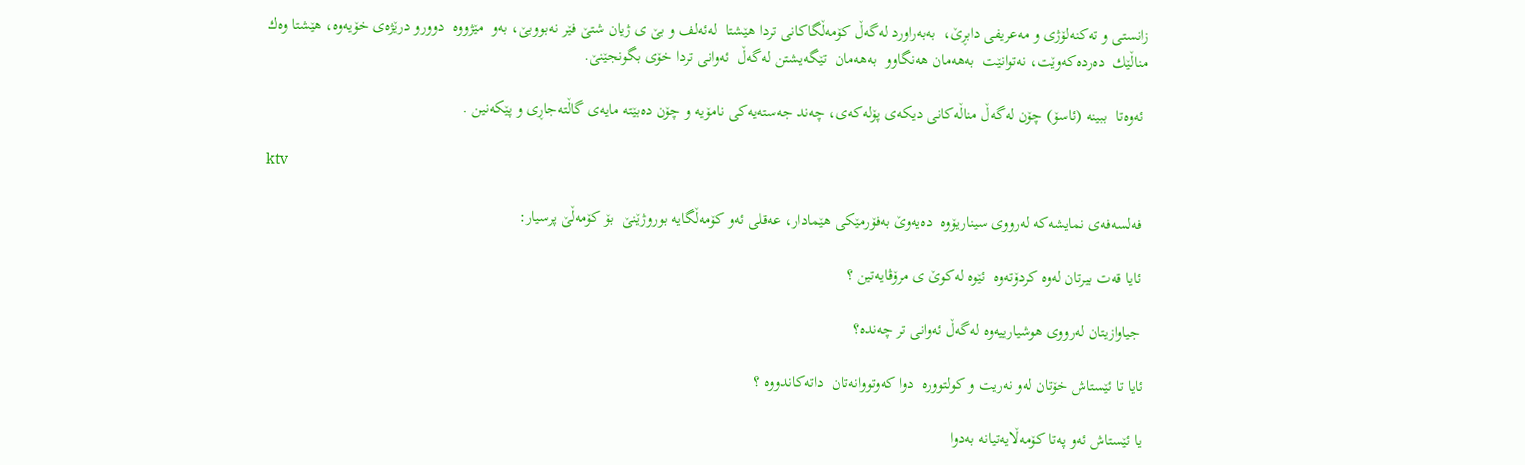زانستی و ته‌كنه‌لۆژی و مه‌عریفی دابڕێ‌،  به‌به‌راورد له‌گه‌ڵ كۆمه‌ڵگاكانی تردا هێشتا  له‌ئه‌لف و بێ‌ ی ژیان شتێ‌ فێر نه‌بووبێ‌، به‌و  مێژووه‌  دوورو درێژه‌ی خۆیه‌وه‌، هێشتا وه‌ك مناڵێك  ده‌رده‌كه‌وێت، نه‌توانێت  به‌هه‌مان هه‌نگاوو  به‌هه‌مان  تێگه‌یشتن له‌گه‌ڵ  ئه‌وانی تردا خۆی بگونجێنێ‌.

 ئه‌وه‌تا  ببینه‌ (ئاسۆ) چۆن له‌گه‌ڵ مناڵه‌كانی دیكه‌ی پۆله‌كه‌ی، چه‌ند جه‌سته‌یه‌كی نامۆیه‌ و چۆن ده‌بێته‌ مایه‌ی گاڵته‌جاڕی و پێكه‌نین .

ktv

 فه‌لسه‌فه‌ی نمایشه‌كه‌ له‌رووی سیناریۆوه‌  ده‌یه‌وێ‌ به‌فۆرمێكی هێمادار، عه‌قلی ئه‌و كۆمه‌ڵگایه‌ بوروژێنێ‌  بۆ كۆمه‌ڵێ‌ پرسیار:

 ئایا قه‌ت بیرتان له‌وه‌ كردۆته‌وه‌  ئێوه‌ له‌كوێ‌ ی مرۆڤایه‌تین ؟

 جیاوازیتان له‌رووی هوشیارییه‌وه‌ له‌گه‌ڵ ئه‌وانی تر چه‌نده‌؟

ئایا تا ئێستاش خۆتان له‌و نه‌ریت و كولتووره‌  دوا كه‌وتووانه‌تان  داته‌كاندووه‌ ؟

یا ئێستاش ئه‌و په‌تا كۆمه‌ڵایه‌تیانه‌ به‌دوا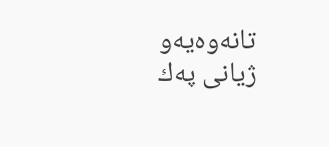تانه‌وه‌یه‌و  ژیانی په‌ك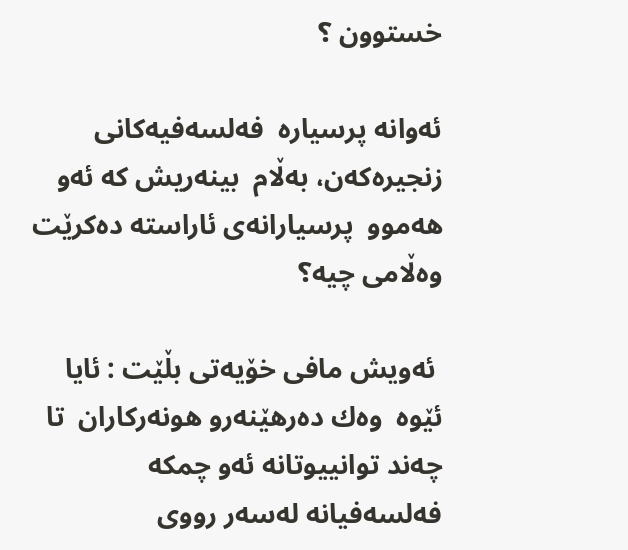خستوون ؟

ئه‌وانه‌ پرسیاره‌  فه‌لسه‌فیه‌كانی زنجیره‌كه‌ن، به‌ڵام  بینه‌ریش كه‌ ئه‌و هه‌موو  پرسیارانه‌ی ئاراسته‌ ده‌كرێت وه‌ڵامی چیه‌؟

 ئه‌ویش مافی خۆیه‌تی بڵێت : ئایا ئێوه‌  وه‌ك ده‌رهێنه‌رو هونه‌ركاران  تا چه‌ند توانییوتانه‌ ئه‌و چمكه‌ فه‌لسه‌فیانه‌ له‌سه‌ر رووی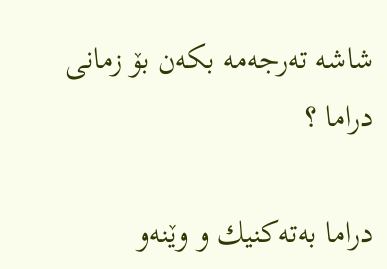شاشه‌ ته‌رجه‌مه‌ بكه‌ن بۆ زمانی دراما ؟

دراما به‌ته‌كنیك و وێنه‌و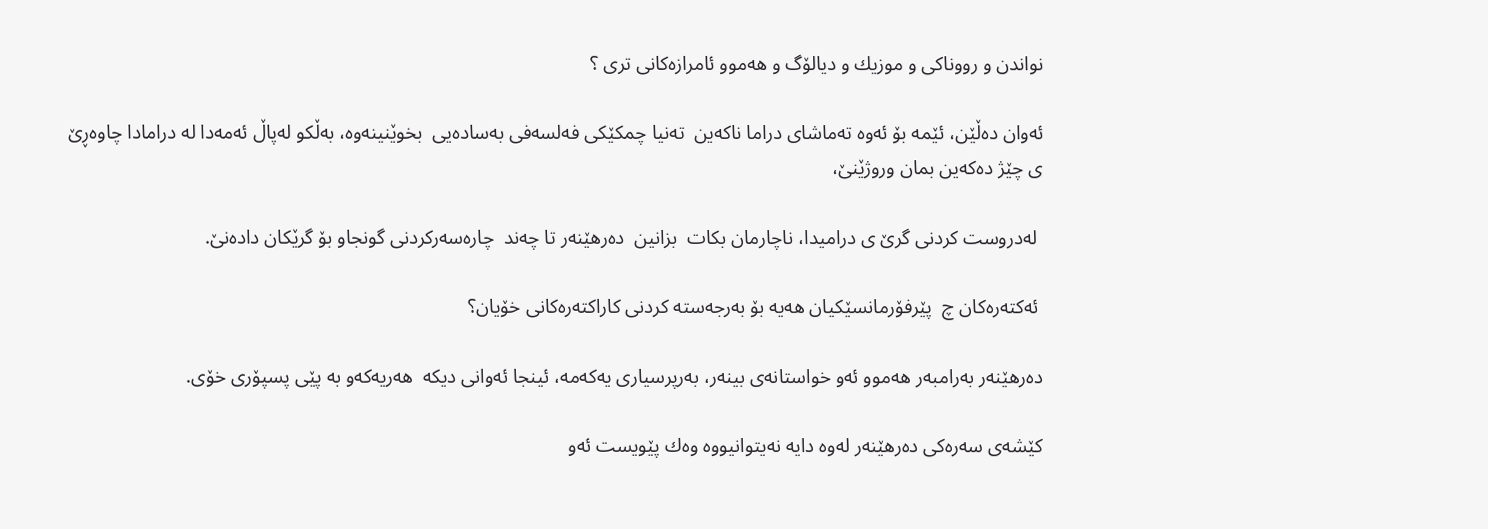نواندن و رووناكی و موزیك و دیالۆگ و هه‌موو ئامرازه‌كانی تری ؟

ئه‌وان ده‌ڵێن، ئێمه‌ بۆ ئه‌وه‌ ته‌ماشای دراما ناكه‌ین  ته‌نیا چمكێكی فه‌لسه‌فی به‌ساده‌یی  بخوێنینه‌وه‌، به‌ڵكو له‌پاڵ ئه‌مه‌دا له‌ درامادا چاوه‌ڕێ‌ ی چێژ ده‌كه‌ین بمان وروژێنێ‌،

 له‌دروست كردنی گرێ‌ ی درامیدا، ناچارمان بكات  بزانین  ده‌رهێنه‌ر تا چه‌ند  چاره‌سه‌ركردنی گونجاو بۆ گرێكان داده‌نێ‌.

 ئه‌كته‌ره‌كان چ  پێرفۆرمانسێكیان هه‌یه‌ بۆ به‌رجه‌سته‌ كردنی كاراكته‌ره‌كانی خۆیان؟

ده‌رهێنه‌ر به‌رامبه‌ر هه‌موو ئه‌و خواستانه‌ی بینه‌ر، به‌رپرسیاری یه‌كه‌مه‌، ئینجا ئه‌وانی دیكه‌  هه‌ریه‌كه‌و به‌ پێی پسپۆری خۆی.

كێشه‌ی سه‌ره‌كی ده‌رهێنه‌ر له‌وه‌ دایه‌ نه‌یتوانیووه‌ وه‌ك پێویست ئه‌و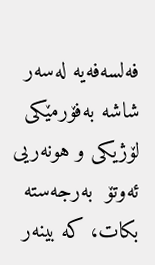فه‌لسه‌فه‌یه‌ له‌سه‌ر شاشه‌ به‌فۆرمێكی لۆژیكی و هونه‌ریی ئه‌وتۆ  به‌رجه‌سته‌ بكات، كه‌ بینه‌ر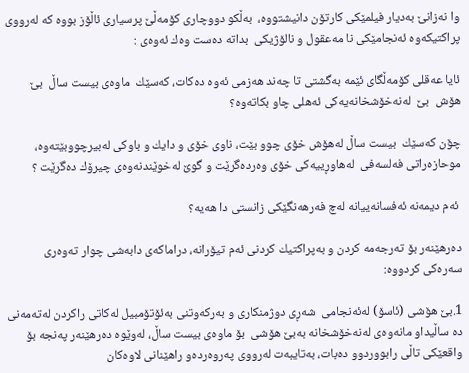وا نه‌زانێ‌ به‌دیار فیلمێكی كارتۆن دانیشتووه‌،  به‌ڵكو دووچاری كۆمه‌ڵێ‌ پرسیاری ئاڵۆز بووه‌ كه‌ له‌رووی پراكتیكه‌وه‌ ئه‌نجامێكی نا مه‌عقول و نالۆژیكی  بداته‌ ده‌ست وه‌ك ئه‌وه‌ی :

ئایا عه‌قلی كۆمه‌ڵگای ئێمه‌ به‌گشتی تا چه‌ند هه‌زمی ئه‌وه‌ ده‌كات، كه‌سێك  ماوه‌ی بیست ساڵ  بێ‌ هۆش  بێ‌  له‌نه‌خۆشخانه‌یه‌كی ئه‌هلی چاو بكاته‌وه‌؟

چۆن كه‌سێك  بیست ساڵ له‌هۆش خۆی چوو بێت، ناوی خۆی و دایك و باوكی له‌بیرچووبێته‌وه‌، موحازه‌راتی فه‌لسه‌فی  له‌هاوڕییه‌كی خۆی وه‌رده‌گرێت و گوێ‌ له‌خوێندنه‌وه‌ی چیرۆك ده‌گرێت ؟

 ئه‌م دیمه‌نه‌ ئه‌فسانه‌ییانه‌ له‌چ فه‌رهه‌نگێكی زانستی دا هه‌یه‌؟

ده‌رهێنه‌ر بۆ ته‌رجه‌مه‌ كردن و به‌پراكتیك كردنی ئه‌م تیۆرانه‌، دراماكه‌ی دابه‌شی چوار ته‌وه‌ری سه‌ره‌كی كردووه‌:

1.بێ‌ هۆشی (ئاسۆ) له‌ئه‌نجامی  شه‌ڕی دوژمنكاری و به‌ركه‌وتنی به‌ئۆتۆمبیل له‌كاتی راكردن له‌ته‌مه‌نی ده‌ ساڵیداو مانه‌وه‌ی له‌نه‌خۆشخانه‌ به‌بێ‌ هۆشی  بۆ ماوه‌ی بیست ساڵ، له‌وێوه‌ ده‌رهێنه‌ر په‌نجه‌ بۆ واقعێكی تاڵی رابووردوو ده‌بات، به‌تایبه‌ت له‌رووی په‌روه‌رده‌و راهێنانی لاوه‌كان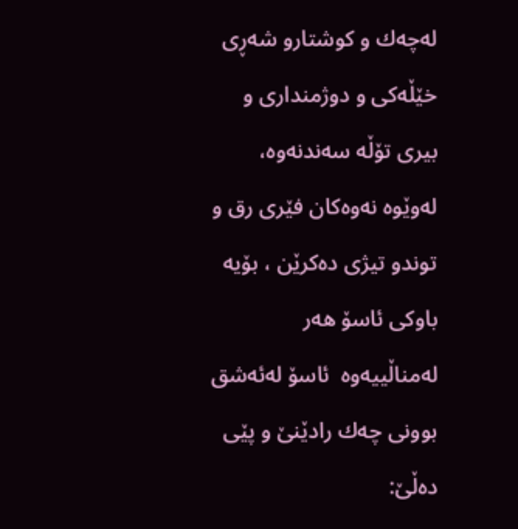له‌چه‌ك و كوشتارو شه‌ڕی خێڵه‌كی و دوژمنداری و بیری تۆڵه‌ سه‌ندنه‌وه‌، له‌وێوه‌ نه‌وه‌كان فێری رق و توندو تیژی ده‌كرێن ، بۆیه‌ باوكی ئاسۆ هه‌ر له‌مناڵییه‌وه‌  ئاسۆ له‌ئه‌شق بوونی چه‌ك رادێنێ‌ و پێی ده‌ڵێ‌: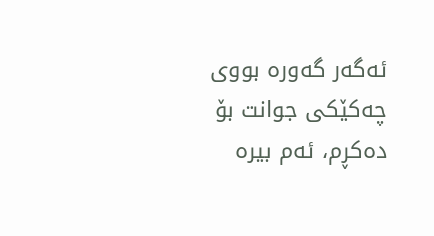ئه‌گه‌ر گه‌وره‌ بووی چه‌كێكی جوانت بۆ ده‌كڕم، ئه‌م بیره‌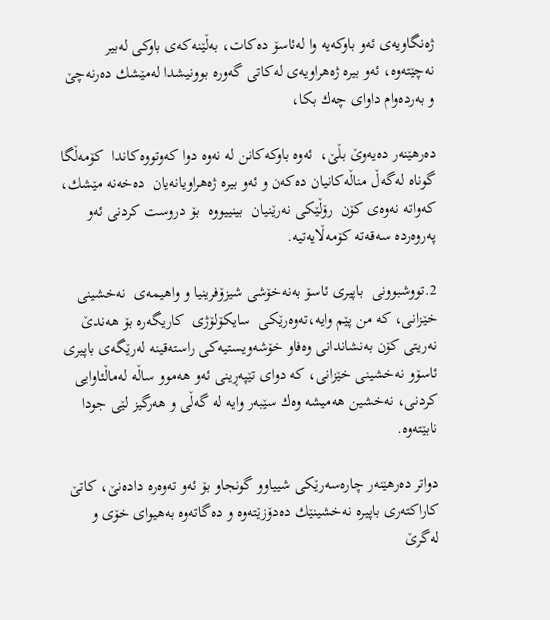ژه‌نگاویه‌ی ئه‌و باوكه‌یه‌ وا له‌ئاسۆ ده‌كات، به‌ڵێنه‌كه‌ی باوكی له‌بیر نه‌چێته‌وه‌، ئه‌و بیره‌ ژه‌هراویه‌ی له‌كاتی گه‌وره‌ بوونیشدا له‌مێشك ده‌رنه‌چێ‌ و به‌رده‌وام داوای چه‌ك بكا،

ده‌رهێنه‌ر ده‌یه‌وێ‌ بڵێ‌،  ئه‌وه‌ باوكه‌كانن له‌ نه‌وه‌ دوا كه‌وتووه‌كاندا  كۆمه‌ڵگا  گوناه‌ له‌گه‌ڵ مناڵه‌كانیان ده‌كه‌ن و ئه‌و بیره‌ ژه‌هراویانه‌یان  ده‌خه‌نه‌ مێشك، كه‌واته‌ نه‌وه‌ی كۆن  رۆڵێكی نه‌رێنیان  بینییووه‌  بۆ دروست كردنی ئه‌و په‌روه‌رده‌ سه‌قه‌ته‌ كۆمه‌ڵایه‌تیه‌.

2.تووشبوونی  باپیری ئاسۆ به‌نه‌خۆشی شیزۆفرینیا و واهیمه‌ی  نه‌خشینی خێزانی، كه‌ من پێم وایه‌،ته‌وه‌رێكی  سایكۆلۆژی  كاریگه‌ره‌ بۆ هه‌ندێ‌ نه‌ریتی كۆن به‌نشاندانی وه‌فاو خۆشه‌ویستیه‌كی راسته‌قینه‌ له‌رێگه‌ی باپیری ئاسۆو نه‌خشینی خێزانی، كه‌ دوای تێپه‌ڕینی ئه‌و هه‌موو ساڵه‌ له‌ماڵئاوایی كردنی، نه‌خشین هه‌میشه‌ وه‌ك سێبه‌ر وایه‌ له‌ گه‌ڵی و هه‌رگیز لێی جودا نابێته‌وه‌.

دواتر ده‌رهێنه‌ر چاره‌سه‌رێكی شییاوو گونجاو بۆ ئه‌و ته‌وه‌ره‌ داده‌نێ‌، كاتێ‌ كاراكته‌ری باپیره‌ نه‌خشینێك ده‌دۆزێته‌وه‌ و ده‌گاته‌وه‌ به‌هیوای خۆی و له‌گرێ‌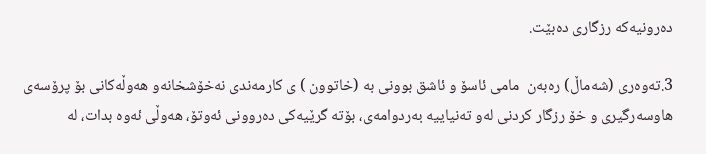ده‌رونیه‌كه‌ رزگاری ده‌بێت.

3.ته‌وه‌ری (شه‌ماڵ) ره‌به‌ن  مامی ئاسۆ و ئاشق بوونی به‌ (خاتوون ) ی كارمه‌ندی نه‌خۆشخانه‌و هه‌وڵه‌كانی بۆ پرۆسه‌ی هاوسه‌رگیری و خۆ رزگار كردنی له‌و ته‌نیاییه‌ به‌ردوامه‌ی، بۆته‌ گرێیه‌كی ده‌روونی ئه‌وتۆ، هه‌وڵی ئه‌وه‌ بدات، له‌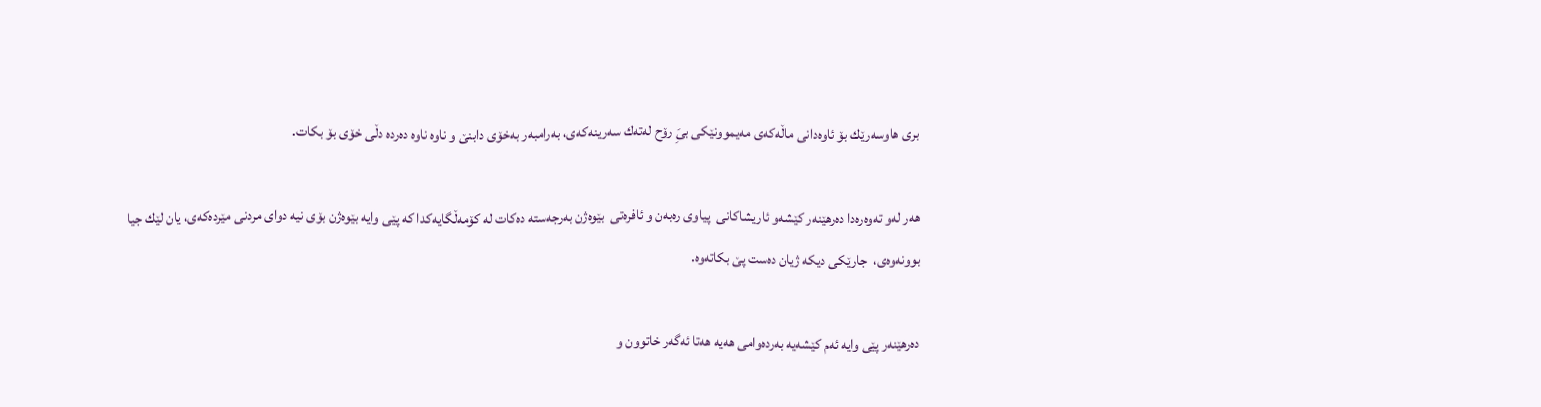بری هاوسه‌رێك بۆ ئاوه‌دانی ماڵه‌كه‌ی مه‌یموونێكی بیَِ رۆح له‌ته‌ك سه‌رینه‌كه‌ی، به‌رامبه‌ر به‌خۆی دابنێ‌ و ناوه‌ ناوه‌ ده‌رده‌ دڵی خۆی بۆ بكات.

هه‌ر له‌و ته‌وه‌ره‌دا ده‌رهێنه‌ر كێشه‌و ئاریشاكانی  پیاوی ره‌به‌ن و ئافره‌تی  بێوه‌ژن به‌رجه‌سته‌ ده‌كات له‌ كۆمه‌ڵگایه‌كدا كه‌ پێی وایه‌ بێوه‌ژن بۆی نیه‌ دوای مردنی مێرده‌كه‌ی، یان لێك جیا بوونه‌وه‌ی،  جارێكی دیكه‌ ژیان ده‌ست پێ‌ بكاته‌وه‌.

ده‌رهێنه‌ر پێی وایه‌ ئه‌م كێشه‌یه‌ به‌رده‌وامی هه‌یه‌ هه‌تا ئه‌گه‌ر خاتوون و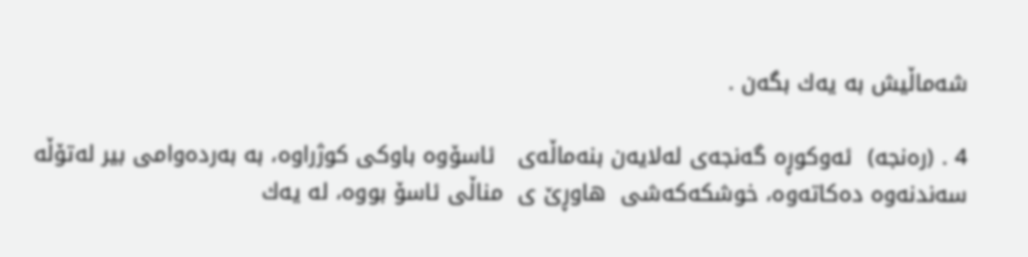شه‌ماڵیش به‌ یه‌ك بگه‌ن .

4 . (ره‌نجه‌)  ئه‌وكوڕه‌ گه‌نجه‌ی له‌لایه‌ن بنه‌ماڵه‌ی   ئاسۆوه‌ باوكی كوژراوه‌، به‌ به‌رده‌وامی بیر له‌تۆڵه‌ سه‌ندنه‌وه‌ ده‌كاته‌وه‌، خوشكه‌كه‌شی  هاوڕێ‌ ی  مناڵی ئاسۆ بووه‌، له‌ یه‌ك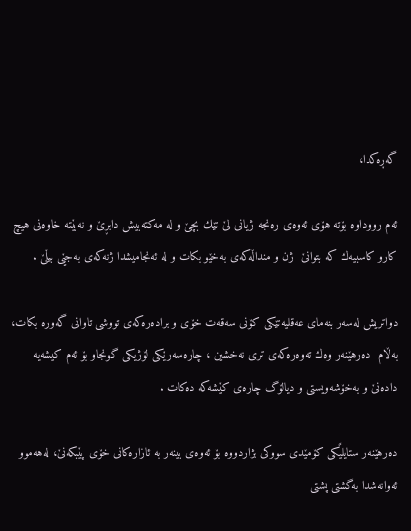گه‌ڕه‌كدا،

ئه‌م رووداوه‌ بۆته‌ هۆی ئه‌وه‌ی ره‌نجه‌ ژیانی لێ‌ تێك بچێ‌ و له‌ مه‌كته‌بیش دابڕێ‌ و نه‌بێته‌ خاوه‌نی هیچ كارو كاسبیه‌ك كه‌ بتوانێ  ژن و منداڵه‌كه‌ی به‌خێو بكات و له‌ ئه‌نجامیشدا ژنه‌كه‌ی به‌جێی بیڵێ‌ .

دواتریش له‌سه‌ر بنه‌مای عه‌قلیه‌تێكی كۆنی سه‌قه‌ت خۆی و براده‌ره‌كه‌ی تووشی تاوانی گه‌وره‌ بكات، به‌ڵام  ده‌رهێنه‌ر وه‌ك ته‌وه‌ره‌كه‌ی تری نه‌خشین ، چاره‌سه‌رێكی لۆژیكی گونجاو بۆ ئه‌م كیشه‌یه‌  داده‌نێ‌ و به‌خۆشه‌ویستی و دیالۆگ چاره‌ی كێشه‌كه‌ ده‌كات .

ده‌رهێنه‌ر ستایلیًكی كۆمێدی سووكی بژاردووه‌ بۆ ئه‌وه‌ی بینه‌ر به‌ ئازاره‌كانی خۆی پێبكه‌نێ‌، له‌هه‌موو ئه‌وانه‌شدا به‌گشتی پشتی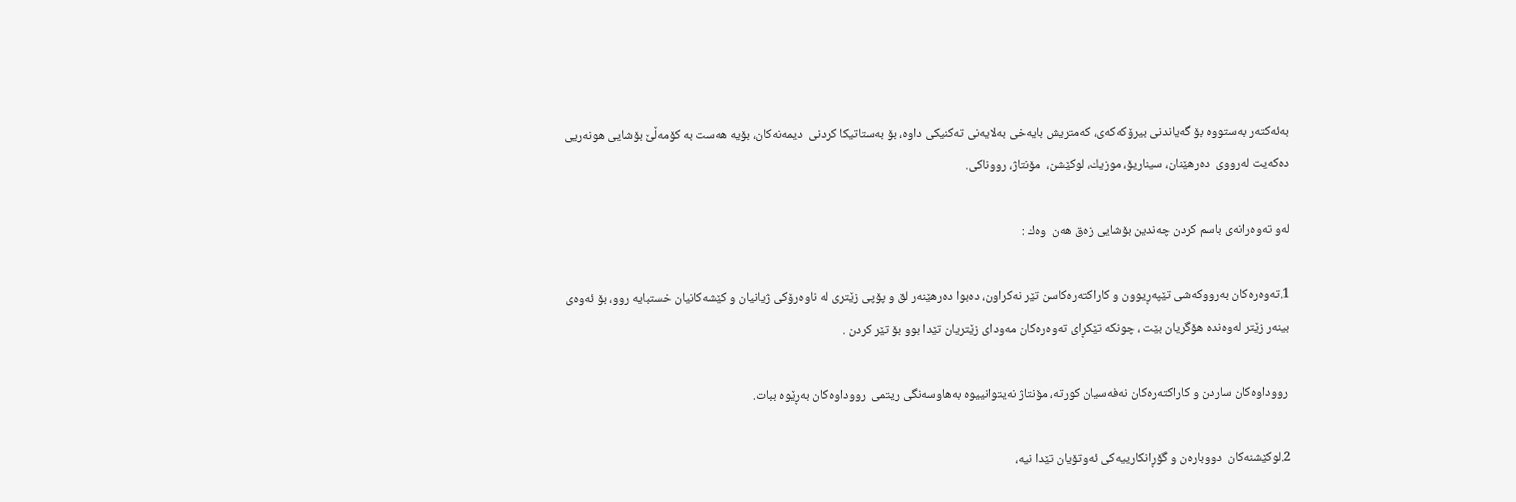به‌ئه‌كته‌ر به‌ستووه‌ بۆ گه‌یاندنی بیرۆكه‌كه‌ی، كه‌متریش بایه‌خی به‌لایه‌نی ته‌كنیكی داوه‌، بۆ به‌ستاتیكا كردنی  دیمه‌نه‌كان، بۆیه‌ هه‌ست به‌ كۆمه‌ڵێ‌ بۆشایی هونه‌ریی ده‌كه‌یت له‌رووی  ده‌رهێنان، سیناریۆ، موزیك، لوكێشن،  مۆنتاژ، رووناكی.

له‌و ته‌وه‌رانه‌ی باسم كردن چه‌ندین بۆشایی زه‌ق هه‌ن  وه‌ك :

1.ته‌وه‌ره‌كان به‌رووكه‌شی تێپه‌ڕیوون و كاراكته‌ره‌كاسن تێر نه‌كراون، ده‌بوا ده‌رهێنه‌ر لق و پۆپی زێتری له‌ ناوه‌رۆكی ژیانیان و كێشه‌كانیان خستبایه‌ روو، بۆ ئه‌وه‌ی بینه‌ر زێتر له‌وه‌نده‌ هۆگریان بێت ، چونكه‌ تێكڕای ته‌وه‌ره‌كان مه‌ودای زێتریان تێدا بوو بۆ تێر كردن .

 رووداوه‌كان ساردن و كاراكته‌ره‌كان نه‌فه‌سیان كورته‌، مۆنتاژ نه‌یتوانییوه‌ به‌هاوسه‌نگی ریتمی  رووداوه‌كان به‌ڕێوه‌ ببات.

2.لوكێشنه‌كان  دووباره‌ن و گۆڕانكارییه‌كی ئه‌وتۆیان تێدا نیه‌،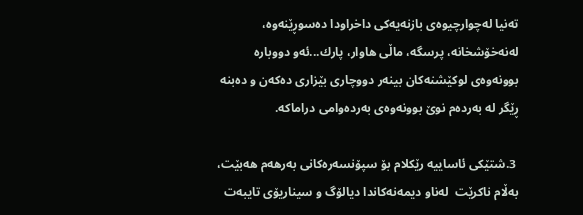ته‌نیا له‌چوارچیوه‌ی بازنه‌یه‌كی داخراودا ده‌سوڕێنه‌وه‌، له‌نه‌خۆشخانه‌، پرسگه‌، ماڵی هاوار، پارك...ئه‌و دووباره‌ بوونه‌وه‌ی لوكێشنه‌كان بینه‌ر دووچاری بێزاری ده‌كه‌ن و ده‌بنه‌ ڕێگر له‌ به‌رده‌م نوێ بوونه‌وه‌ی به‌رده‌وامی دراماكه‌.

 3.شتێكی ئاساییه‌ رێكلام بۆ سپۆنسه‌ره‌كانی به‌رهه‌م هه‌بێت، به‌ڵام ناكرێت  له‌ناو دیمه‌نه‌كاندا دیالۆگ و سیناریۆی تایبه‌ت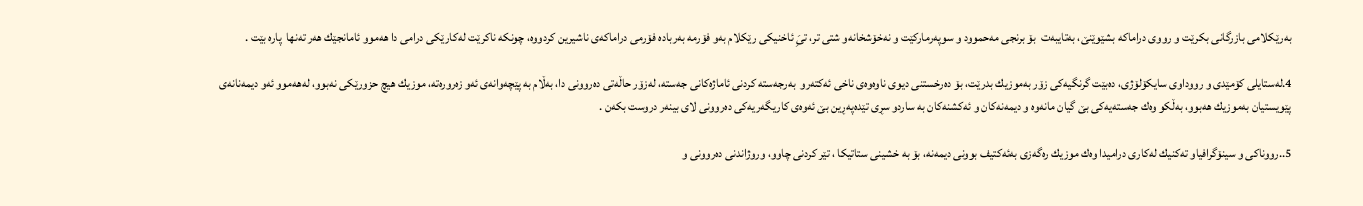به‌رێكلامی بازرگانی بكرێت و رووی دراماكه‌ بشێوێنێ‌، به‌تایبه‌ت  بۆ برنجی مه‌حموود و سوپه‌رماركێت و نه‌خۆشخانه‌و شتی تر، تیَِ ئاخنیكی رێكلام به‌و فۆرمه‌ به‌رباده‌ فۆرمی دراماكه‌ی ناشیرین كردووه‌، چونكه‌ ناكرێت له‌كارێكی درامی دا هه‌موو ئامانجێك هه‌ر ته‌نها  پاره‌ بێت .

4.له‌ستایلی كۆمێدی و رووداوی سایكۆلۆژی، ده‌بێت گرنگیه‌كی زۆر به‌موزیك بدرێت، بۆ ده‌رخستنی دیوی ناوه‌وه‌ی ناخی ئه‌كته‌رو  به‌رجه‌سته‌ كردنی ئاماژه‌كانی جه‌سته‌، له‌زۆر حاڵه‌تی ده‌روونی دا، به‌ڵام به‌ پێچه‌وانه‌ی ئه‌و زه‌روره‌ته‌، موزیك هیچ حزورێكی نه‌بوو، له‌هه‌موو ئه‌و دیمه‌نانه‌ی پێویستیان به‌موزیك هه‌بوو، به‌ڵكو وه‌ك جه‌سته‌یه‌كی بێ‌ گیان مانه‌وه‌ و دیمه‌نه‌كان و ئه‌كشنه‌كان به‌ ساردو سڕی تێده‌په‌ڕین بێ‌ ئه‌وه‌ی كاریگه‌ریه‌كی ده‌روونی لای بینه‌ر دروست بكه‌ن .

5..رووناكی و سینۆگرافیاو ته‌كنیك له‌كاری درامیدا وه‌ك موزیك ره‌گه‌زی به‌ئه‌كتیف بوونی دیمه‌نه‌، بۆ به‌ خشینی ستاتیكا ، تێر كردنی چاوو، وروژاندنی ده‌روونی و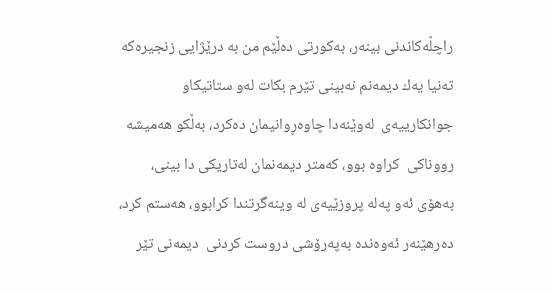راچڵه‌كاندنی بینه‌ر، به‌كورتی ده‌ڵێم من به‌ درێژایی زنجیره‌كه‌ ته‌نیا یه‌ك دیمه‌نم نه‌بینی تێرم بكات له‌و ستاتیكاو جوانكارییه‌ی  له‌وێنه‌دا چاوه‌ڕوانیمان ده‌كرد، به‌ڵكو هه‌میشه‌ رووناكی  كراوه‌ بوو، كه‌متر دیمه‌نمان له‌تاریكی دا بینی، به‌هۆی ئه‌و په‌له‌ پروزێیه‌ی له‌ وینه‌گرتندا كرابوو، هه‌ستم كرد، ده‌رهێنه‌ر ئه‌وه‌نده‌ به‌په‌رۆشی دروست كردنی  دیمه‌نی تێر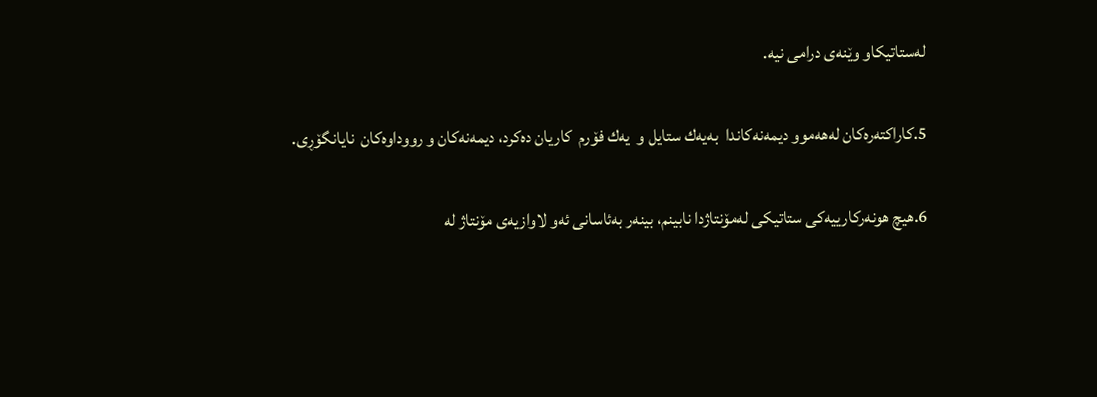له‌ستاتیكاو وێنه‌ی درامی نیه‌.

5.كاراكته‌ره‌كان له‌هه‌موو دیمه‌نه‌كاندا  به‌یه‌ك ستایل و  یه‌ك فۆرم  كاریان ده‌كرد، دیمه‌نه‌كان و رووداوه‌كان  نایانگۆڕی.

6.هیچ هونه‌ركارییه‌كی ستاتیكی له‌مۆنتاژدا نابینم، بینه‌ر به‌ئاسانی ئه‌و لاوازیه‌ی مۆنتاژ له‌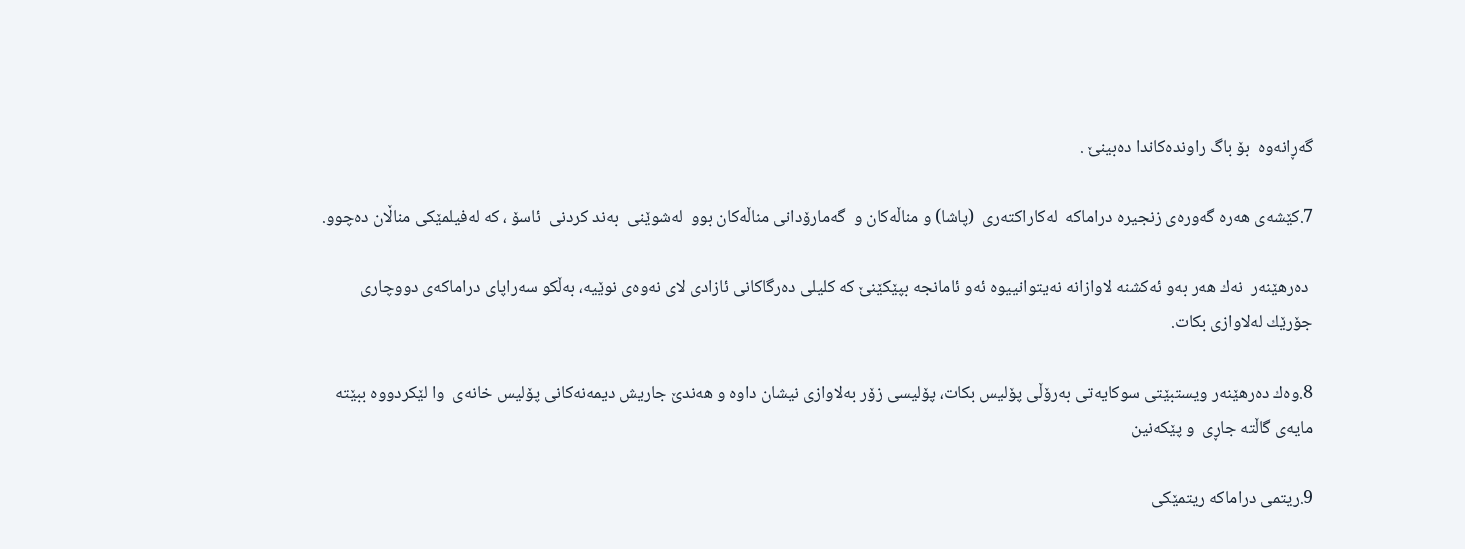گه‌ڕانه‌وه‌  بۆ باگ راونده‌كاندا ده‌بینێ‌ .

7.كێشه‌ی هه‌ره‌ گه‌وره‌ی زنجیره‌ دراماكه‌  له‌كاراكته‌ری  (پاشا) و مناڵه‌كان و  گه‌مارۆدانی مناڵه‌كان بوو  له‌شوێنی  به‌ند كردنی  ئاسۆ ، كه‌ له‌فیلمێكی مناڵان ده‌چوو.

 ده‌رهێنه‌ر  نه‌ك هه‌ر به‌و ئه‌كشنه‌ لاوازانه‌ نه‌یتوانییوه‌ ئه‌و ئامانجه‌ بپێكێنێ‌ كه‌ كلیلی ده‌رگاكانی ئازادی لای نه‌وه‌ی نوێیه‌، به‌ڵكو سه‌راپای دراماكه‌ی دووچاری جۆرێك له‌لاوازی بكات.

8.وه‌ك ده‌رهێنه‌ر ویستبێتی سوكایه‌تی به‌رۆڵی پۆلیس بكات، پۆلیسی زۆر به‌لاوازی نیشان داوه‌ و هه‌ندێ‌ جاریش دیمه‌نه‌كانی پۆلیس خانه‌ی  وا لێكردووه‌ ببێته‌ مایه‌ی گاڵته‌ جاڕی  و پێكه‌نین

9.ریتمی دراماكه‌ ریتمێكی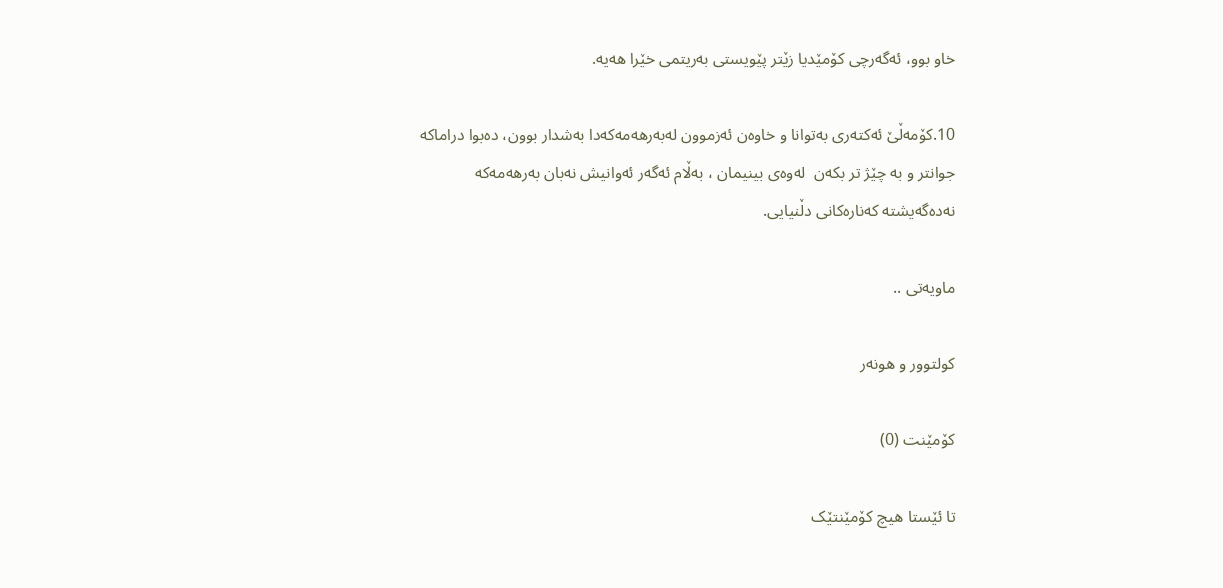خاو بوو، ئه‌گه‌رچی كۆمێدیا زێتر پێویستی به‌ریتمی خێرا هه‌یه‌.

10.كۆمه‌ڵێ‌ ئه‌كته‌ری به‌توانا و خاوه‌ن ئه‌زموون له‌به‌رهه‌مه‌كه‌دا به‌شدار بوون، ده‌بوا دراماكه‌ جوانتر و به‌ چێژ تر بكه‌ن  له‌وه‌ی بینیمان ، به‌ڵام ئه‌گه‌ر ئه‌وانیش نه‌بان به‌رهه‌مه‌كه‌ نه‌ده‌گه‌یشته‌ كه‌ناره‌كانی دڵنیایی.

ماویه‌تی ..

کولتوور و هونه‌ر

کۆمێنت (0)

تا ئێستا هیچ کۆمێنتێک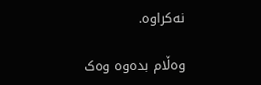نەکراوە.

وەڵام بدەوە وەک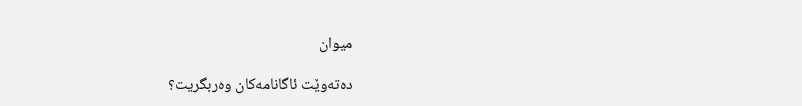میوان

دەتەوێت ئاگانامەکان وەربگریت؟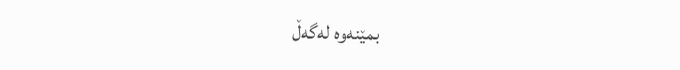بمێنەوە لەگەڵ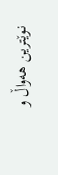نوێترین هەواڵ و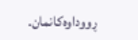ڕووداوەکانمان.